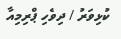ކުޅިވަރު / ދިވެހި ޕްރިމިއާ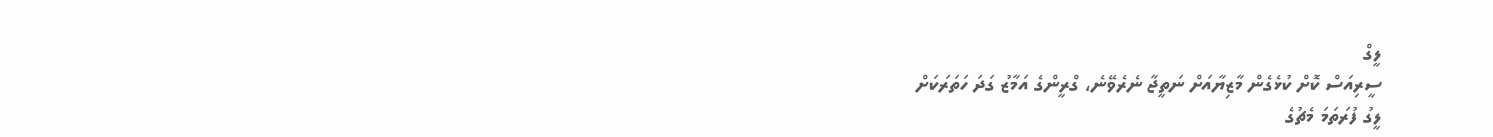ލީގް
ސީރިއަސް ކޮށް ކުޅެގެން މާޒިޔާއަށް ނަތީޖާ ނެރެވޭނެ، ގްރީންގެ އަމާޒު ގަދަ ހަތަރަކަށް
ލީގު ފުރަތަމަ މެޗުގެ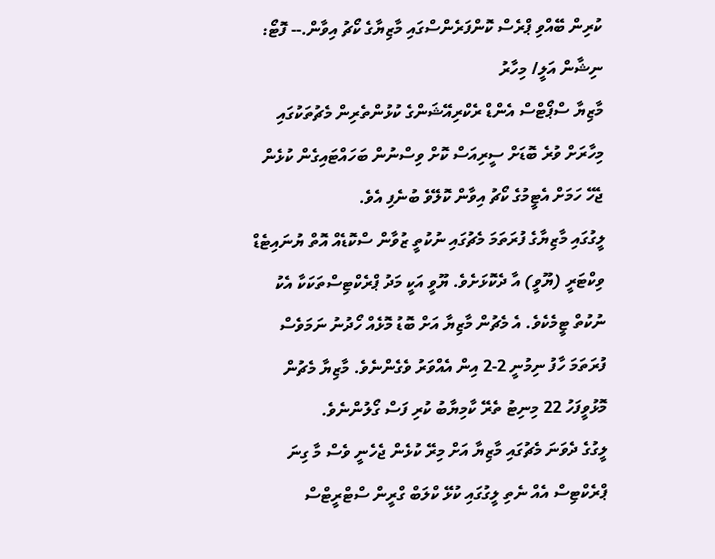ކުރިން ބޭއްވި ޕްރެސް ކޮންފަރެންސްގައި މާޒިޔާގެ ކޯޗު އިވާން.-- ފޮޓޯ: ނިޝާން އަލީ/ މިހާރު
މާޒިޔާ ސްޕޯޓްސް އެންޑް ރެކްރިއޭޝަންގެ ކުޅުންތެރިން މެޗުތަކުގައި މިހާރަށް ވުރެ ބޮޑަށް ސީރިއަސް ކޮށް ވިސްނުން ބަހައްޓައިގެން ކުޅެން ޖެހޭ ހަމަށް އެޓީމުގެ ކޯޗު އިވާން ކޮލޭވެ ބުނެފި އެވެ.
ލީގުގައި މާޒިޔާގެ ފުރަތަމަ މެޗުގައި ނުކުތީ ޒުވާން ސްކޮޑެއް އޮތް ޔުނައިޓެޑް ވިކްޓަރީ (ޔޫވީ) އާ ދެކޮޅަށެވެ. ޔޫވީ އަކީ މަދު ޕްރެކްޓިސްތަކަކާ އެކު ނުކުތް ޓީމެކެވެ. އެ މެޗުން މާޒިޔާ އަށް ބޮޑު މޮޅެއް ހޯދުނު ނަމަވެސް ފުރަތަމަ ހާފު ނިމުނީ 2-2 އިން އެއްވަރު ވެގެންނެވެ. މާޒިޔާ މެޗުން މޮޅުވީފަހު 22 މިނިޓު ތެރޭ ކާމިޔާބު ކުރި ފަސް ގޯލުންނެވެ.
ލީގުގެ ދެވަނަ މެޗުގައި މާޒިޔާ އަށް މިރޭ ކުޅެން ޖެހެނީ ވެސް މާ ގިނަ ޕްރެކްޓިސް އެއް ނެތި ލީގުގައި ކުޅޭ ކްލަބް ގްރީން ސްޓްރީޓްސް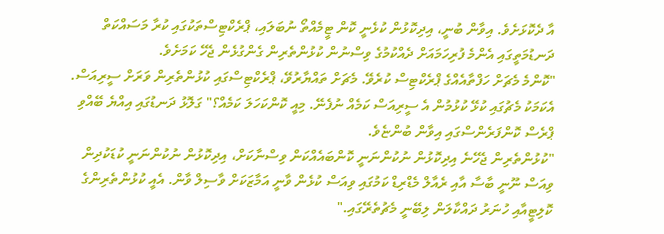އާ ދެކޮޅަށެވެ. އިވާން ބުނީ، އިދިކޮޅުން ކުޅެނީ ކޮން ޓީމެއްތޯ ނުބަލައި، ޕްރެކްޓިސްތަކުގައި ކުރާ މަސައްކަތް ދަނޑުމަތީގައި އެންމެ ފުރިހަމައަށް ދެއްކުމުގެ ވިސްނުން ކުޅުންތެރިން ގެންގުޅެން ޖެހޭ ކަމަށެވެ.
"ކޮންމެ މެޗަށް ހަފްތާއެއްގެ ޕްރެކްޓިސް ކުރެވޭ. މެޗަށް ތައްޔާރުވޭ، ޕްރެކްޓިސްގައި ކުޅުންތެރިން ވަރަށް ސީރިއަސް. އެކަމަކު މެޗުގައި ކުޅޭ ކުޅުމުން އެ ސީރިއަސް ކަމެއް ނުފެނޭ. މިއީ ކޮންކަހަލަ ކަމެއް؟" ގަލޮޅު ދަނޑުގައި އިއްޔެ ބޭއްވި ޕްރެސް ކޮންފަރެންސްގައި އިވާން ބުންޏެވެ.
"ކުޅުންތެރިން ޖެހޭނެ އިދިކޮޅުން ނުކުންނަނީ ކޮންބައެއްކަން ވިސްނާކަށް، އިދިކޮޅުން ނުކުންނަނީ ކުޑަކުދިން ވިއަސް ނޫނީ ބާސާ އާއި ރެއާލް މެޑްރިޑް ކަމުގައި ވިއަސް ކުޅެން ވާނީ އަމާޒަކަށް ވާސިލް ވާން. އެއީ ކުޅުންތެރިންގެ ކޮލިޓީއާއި ހުނަރު ދައްކާލަން ލިބޭނީ މެޗުތެރޭގައި."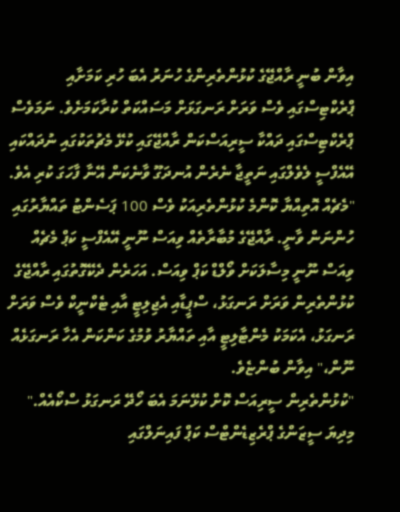އިވާން ބުނީ ރާއްޖޭގެ ކުޅުންތެރިންގެ ހުނަރު އެބަ ހުރި ކަމަށާއި ޕްރެކްޓިސްގައި ވެސް ވަރަށް ރަނގަޅަށް މަސައްކަތް ކުރާކަމަށެވެ. ނަމަވެސް ޕްރެކްޓިސްގައި ދައްކާ ސީރިއަސްކަން ރާއްޖޭގައި ކުޅޭ މެޗުތަކުގައި ނުދައްކައި އޭއެފްސީ ލެވެލްގައި ނަތީޖާ ނެރެން އުނދަގޫ ވާނެކަން އޭނާ ފާހަގަ ކުރި އެވެ.
"މެޗެއް އޮތިއްޔާ ކޮންމެ ކުޅުންތެރިއަކު ވެސް 100 ޕަސެންޓު ތައްޔާރުގައި ހުންނަން ވާނީ. ރާއްޖޭގެ މުބާރާތެއް ވިއަސް ނޫނީ އޭއެފްސީ ކަޕް މެޗެއް ވިއަސް ނޫނީ މިސާލަކަށް ވޯލްޑް ކަޕް ވިއަސް. އަހަރެން ދެކޭގޮތުގައި ރާއްޖޭގެ ކުޅުންތެރިން ވަރަށް ރަނގަޅު، ސްޕީޑާއި އެޖިލިޓީ އާއި ޓެކްނީކް ވެސް ވަރަށް ރަނގަޅު، އެކަމަކު މެންޓާލިޓީ އާއި ތައްޔާރު ވުމުގެ ކަންކަން އެހާ ރަނގަޅެއް ނޫން،" އިވާން ބުންޏެވެ.
"ކުޅުންތެރިން ސީރިއަސް ކޮށް ކުޅޭނަމަ އެބަ ހޯދޭ ރަނގަޅު ސްކޯއެއް."
މިދިޔަ ސީޒަންގެ ޕްރެޒިޑެންޓްސް ކަޕް ފައިނަލްގައި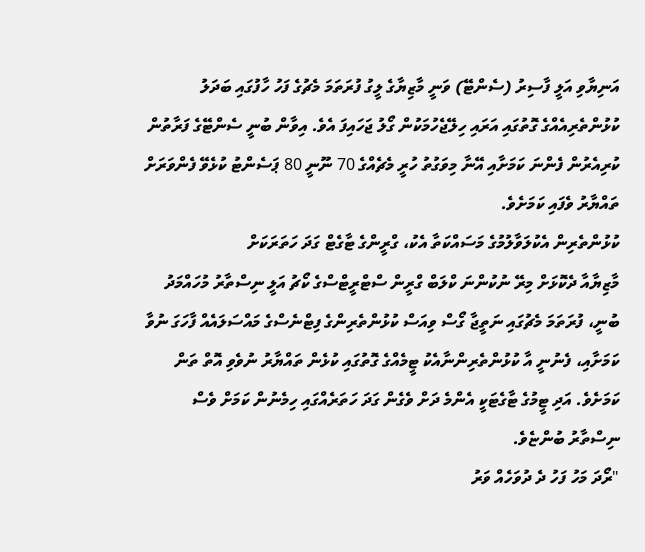އަނިޔާވި އަލީ ފާސިރު (ސެންޓޭ) ވަނީ މާޒިޔާގެ ލީގު ފުރަތަމަ މެޗުގެ ފަހު ހާފުގައި ބަދަލު ކުޅުންތެރިއެއްގެ ގޮތުގައި އަރައި ހިލޭޖެހުމަކުން ގޯލު ޖަހައިފަ އެވެ. އިވާން ބުނީ ސެންޓޭގެ ފަރާތުން ކުރިއެރުން ފެންނަ ކަމަށާއި އޭނާ މިވަގުތު ހުރީ މެޗެއްގެ 70 ނޫނީ 80 ޕަސެންޓު ކުޅެވޭ ފެންވަރަށް ތައްޔާރު ވެފައި ކަމަށެވެ.
ކުޅުންތެރިން އެކުލަވާލުމުގެ މަސައްކަތާ އެކު، ގްރީންގެ ޓާގެޓް ގަދަ ހަތަރަކަށް
މާޒިޔާއާ ދެކޮޅަށް މިރޭ ނުކުންނަ ކްލަބް ގްރީން ސްޓްރީޓްސްގެ ކޯޗު އަލީ ނިސްތާރު މުހައްމަދު ބުނީ، ފުރަތަމަ މެޗުގައި ނަތީޖާ ގޯސް ވިއަސް ކުޅުންތެރިންގެ ފިޓްނެސްގެ މައްސަލައެއް ފާހަގަ ނުވާ ކަމަށާއި، ފެނުނީ އާ ކުޅުންތެރިންނާއެކު ޓީމެއްގެ ގޮތުގައި ކުޅެން ތައްޔާރު ނުވެވި އޮތް ތަން ކަމަށެވެ. އަދި ޓީމުގެ ޓާގެޓަކީ އެންމެ ދަށް ވެގެން ގަދަ ހަތަރެއްގައި ހިމެނުން ކަމަށް ވެސް ނިސްތާރު ބުންޏެވެ.
"ރޯދަ މަހު ފަހު ދެ ދުވަހެއް ވަރު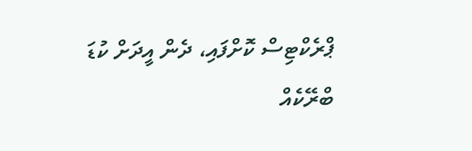ޕްރެކްޓިސް ކޮށްފައި، ދެން އީދަށް ކުޑަ ބްރޭކެއް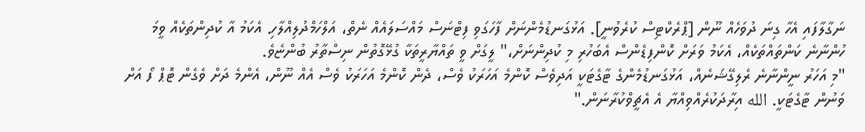ނަގާލާފައި އެހާ ގިނަ ދުވަހެއް ނޫން [ޕްރެކްޓިސް ކުރެވުނީ]. އަޅުގަނޑުމެންނަށް ފާހަގަވި ފިޓްނަސް މައްސަލައެއް ނެތް، އަލްހަމްދުލިއްލާހި. އެކަމު އާ ކުދިންތަކެއް ވީމަ ހުންނާނެ ކަންތައްތަކެއް، އެކަމު ވަރަށް ކޮންފިޑެންސް އެބަހުރި މި ކުދިންނަށް،" ލީގަށް ވީ ތައްޔާރީތަކާ ގުޅޭގޮތުން ނިސްތާރު ބުންޏެވެ.
"މި އަހަރު ނީންނާނެ ރެލިގޭޝަނެއް، އަޅުގަނޑުމެންގެ ޓާގެޓަކީ އަދިވެސް ކޮންމެ އަހަރަކު ވެސް، ދެން ކޮންމެ އަހަރަކު ވެސް އެއް ނޫން، އެންމެ ދަށް ވެގެން ޓޮޕް ފޯ އަށް ވަނުން ޓާގެޓަކީ. الله އިރާދަކުރެއްވިއްޔާ އެ އެޗީވްކުރާނަން."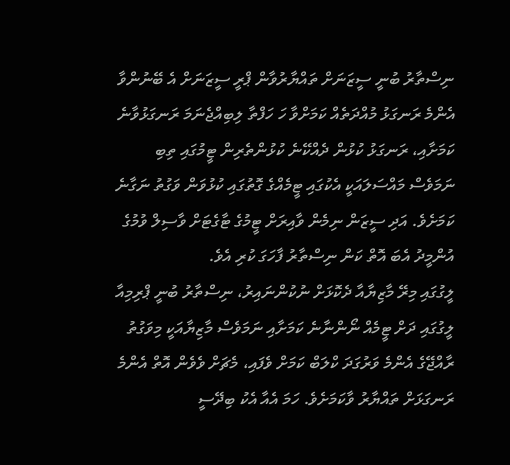ނިސްތާރު ބުނީ ސީޒަނަށް ތައްޔާރުވާން ޕްރީ ސީޒަނަށް އެ ބޭނުންވާ އެންމެ ރަނގަޅު މުއްދަތެއް ކަމަށްވާ ހަ ހަފްތާ ލިބިއްޖެނަމަ ރަނގަޅުވާނެ ކަމަށާއި، ރަނގަޅު ކުޅުން ދެއްކޭނެ ކުޅުންތެރިން ޓީމުގައި ތިބި ނަމަވެސް މައްސަލައަކީ އެކުގައި ޓީމެއްގެ ގޮތުގައި ކުޅުވަން ވަގުތު ނަގާނެ ކަމަށެވެ. އަދި ސީޒަން ނިމެން ވާއިރަށް ޓީމުގެ ޓާގެޓަށް ވާސިލް ވުމުގެ އުންމީދު އެބަ އޮތް ކަން ނިސްތާރު ފާހަގަ ކުރި އެވެ.
ލީގުގައި މިރޭ މާޒިޔާއާ ދެކޮޅަށް ނުކުންނައިރު، ނިސްތާރު ބުނީ ޕްރިމިއާ ލީގުގައި ދަށް ޓީމެއް ނޯންނާނެ ކަމަށާއި ނަމަވެސް މާޒިޔާއަކީ މިވަގުތު ރާއްޖޭގެ އެންމެ ވަރުގަދަ ކްލަބް ކަމަށް ވެފައި، މެޗަށް ވެވެން އޮތް އެންމެ ރަނގަޅަށް ތައްޔާރު ވާކަމަށެވެ. ހަމަ އެއާ އެކު ބިދޭސީ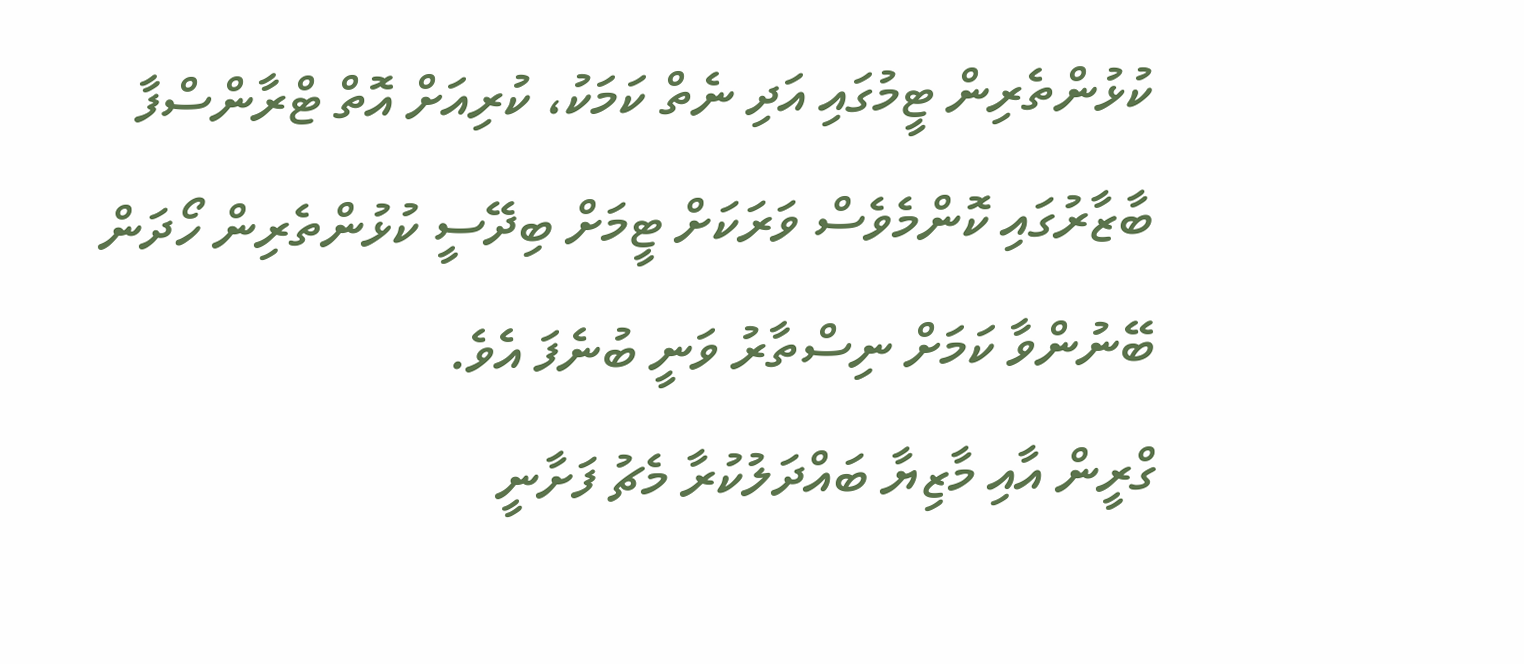ކުޅުންތެރިން ޓީމުގައި އަދި ނެތް ކަމަކު، ކުރިއަށް އޮތް ޓްރާންސްފާ ބާޒާރުގައި ކޮންމެވެސް ވަރަކަށް ޓީމަށް ބިދޭސީ ކުޅުންތެރިން ހޯދަން ބޭނުންވާ ކަމަށް ނިސްތާރު ވަނީ ބުނެފަ އެވެ.
ގްރީން އާއި މާޒިޔާ ބައްދަލުކުރާ މެޗު ފަށާނީ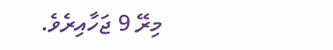މިރޭ 9 ޖަހާއިރެވެ.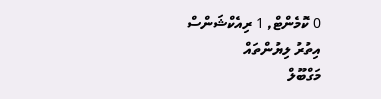0 ކޮމެންޓް, 1 ރިއެކްޝަންސް
އިތުރު ލިޔުންތައް
މަގްބޫލް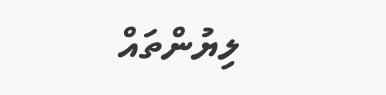ލިޔުންތައް